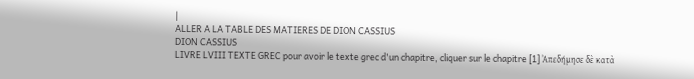|
ALLER A LA TABLE DES MATIERES DE DION CASSIUS
DION CASSIUS
LIVRE LVIII TEXTE GREC pour avoir le texte grec d'un chapitre, cliquer sur le chapitre [1] Ἀπεδήμησε δὲ κατὰ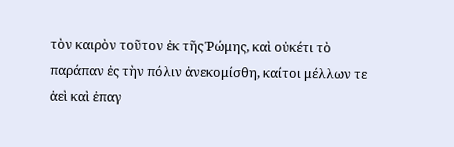τὸν καιρὸν τοῦτον ἐκ τῆς Ῥώμης, καὶ οὐκέτι τὸ παράπαν ἐς τὴν πόλιν ἀνεκομίσθη, καίτοι μέλλων τε ἀεὶ καὶ ἐπαγ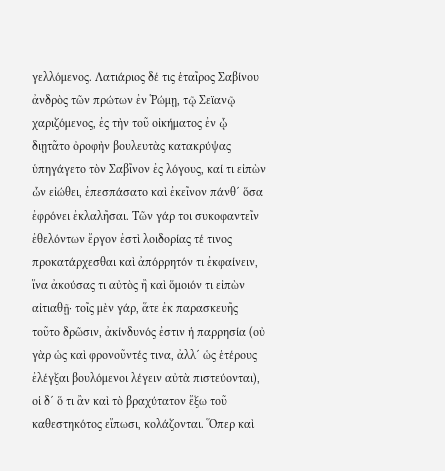γελλόμενος. Λατιάριος δέ τις ἑταῖρος Σαβίνου ἀνδρὸς τῶν πρώτων ἐν Ῥώμῃ, τῷ Σεϊανῷ χαριζόμενος, ἐς τὴν τοῦ οἰκήματος ἐν ᾧ διῃτᾶτο ὀροφὴν βουλευτὰς κατακρύψας ὑπηγάγετο τὸν Σαβῖνον ἐς λόγους, καί τι εἰπὼν ὧν εἰώθει, ἐπεσπάσατο καὶ ἐκεῖνον πάνθ´ ὅσα ἐφρόνει ἐκλαλῆσαι. Τῶν γάρ τοι συκοφαντεῖν ἐθελόντων ἔργον ἐστὶ λοιδορίας τέ τινος προκατάρχεσθαι καὶ ἀπόρρητόν τι ἐκφαίνειν, ἵνα ἀκούσας τι αὐτὸς ἢ καὶ ὅμοιόν τι εἰπὼν αἰτιαθῇ· τοῖς μὲν γάρ, ἅτε ἐκ παρασκευῆς τοῦτο δρῶσιν, ἀκίνδυνός ἐστιν ἡ παρρησία (οὐ γὰρ ὡς καὶ φρονοῦντές τινα, ἀλλ´ ὡς ἑτέρους ἐλέγξαι βουλόμενοι λέγειν αὐτὰ πιστεύονται), οἱ δ´ ὅ τι ἂν καὶ τὸ βραχύτατον ἔξω τοῦ καθεστηκότος εἴπωσι, κολάζονται. Ὅπερ καὶ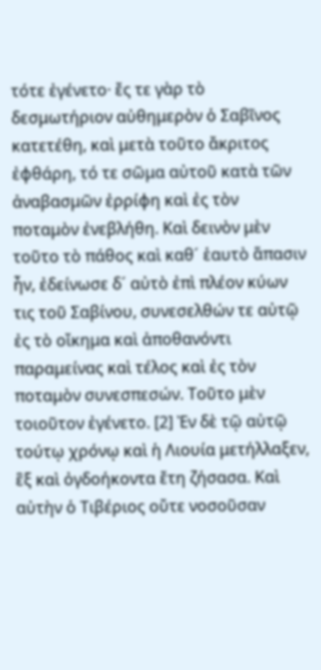τότε ἐγένετο· ἔς τε γὰρ τὸ δεσμωτήριον αὐθημερὸν ὁ Σαβῖνος κατετέθη, καὶ μετὰ τοῦτο ἄκριτος ἐφθάρη, τό τε σῶμα αὐτοῦ κατὰ τῶν ἀναβασμῶν ἐρρίφη καὶ ἐς τὸν ποταμὸν ἐνεβλήθη. Καὶ δεινὸν μὲν τοῦτο τὸ πάθος καὶ καθ´ ἑαυτὸ ἅπασιν ἦν, ἐδείνωσε δ´ αὐτὸ ἐπὶ πλέον κύων τις τοῦ Σαβίνου, συνεσελθών τε αὐτῷ ἐς τὸ οἴκημα καὶ ἀποθανόντι παραμείνας καὶ τέλος καὶ ἐς τὸν ποταμὸν συνεσπεσών. Τοῦτο μὲν τοιοῦτον ἐγένετο. [2] Ἐν δὲ τῷ αὐτῷ τούτῳ χρόνῳ καὶ ἡ Λιουία μετήλλαξεν, ἓξ καὶ ὀγδοήκοντα ἔτη ζήσασα. Καὶ αὐτὴν ὁ Τιβέριος οὔτε νοσοῦσαν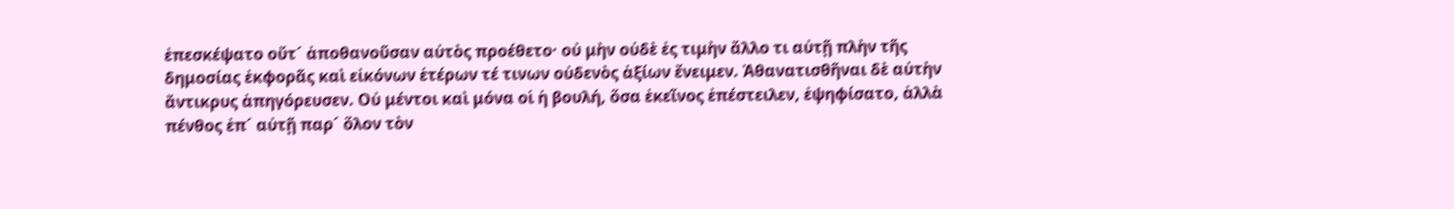ἐπεσκέψατο οὔτ´ ἀποθανοῦσαν αὐτὸς προέθετο· οὐ μὴν οὐδὲ ἐς τιμὴν ἄλλο τι αὐτῇ πλὴν τῆς δημοσίας ἐκφορᾶς καὶ εἰκόνων ἑτέρων τέ τινων οὐδενὸς ἀξίων ἔνειμεν. Ἀθανατισθῆναι δὲ αὐτὴν ἄντικρυς ἀπηγόρευσεν. Οὐ μέντοι καὶ μόνα οἱ ἡ βουλή, ὅσα ἐκεῖνος ἐπέστειλεν, ἐψηφίσατο, ἀλλὰ πένθος ἐπ´ αὐτῇ παρ´ ὅλον τὸν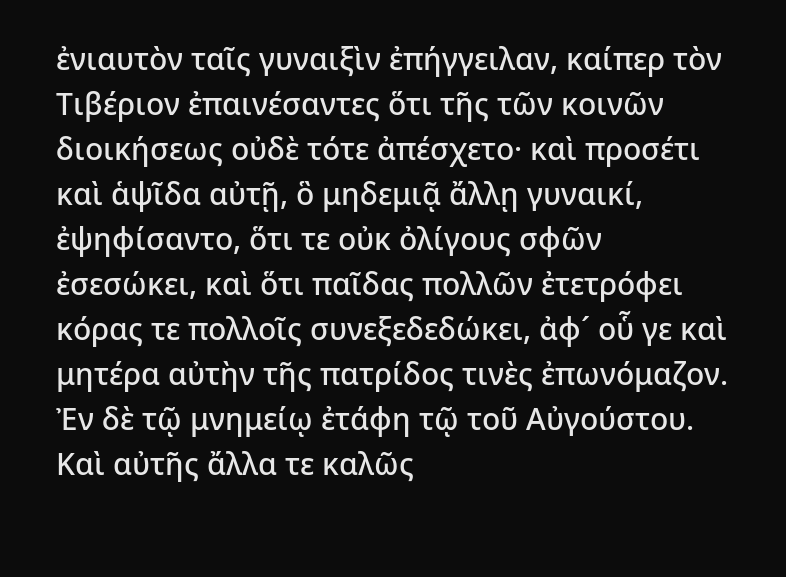ἐνιαυτὸν ταῖς γυναιξὶν ἐπήγγειλαν, καίπερ τὸν Τιβέριον ἐπαινέσαντες ὅτι τῆς τῶν κοινῶν διοικήσεως οὐδὲ τότε ἀπέσχετο· καὶ προσέτι καὶ ἁψῖδα αὐτῇ, ὃ μηδεμιᾷ ἄλλῃ γυναικί, ἐψηφίσαντο, ὅτι τε οὐκ ὀλίγους σφῶν ἐσεσώκει, καὶ ὅτι παῖδας πολλῶν ἐτετρόφει κόρας τε πολλοῖς συνεξεδεδώκει, ἀφ´ οὗ γε καὶ μητέρα αὐτὴν τῆς πατρίδος τινὲς ἐπωνόμαζον. Ἐν δὲ τῷ μνημείῳ ἐτάφη τῷ τοῦ Αὐγούστου. Καὶ αὐτῆς ἄλλα τε καλῶς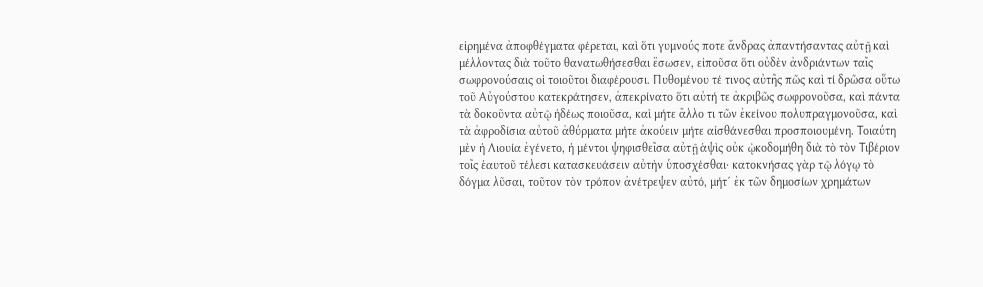εἰρημένα ἀποφθέγματα φέρεται, καὶ ὅτι γυμνούς ποτε ἄνδρας ἀπαντήσαντας αὐτῇ καὶ μέλλοντας διὰ τοῦτο θανατωθήσεσθαι ἔσωσεν, εἰποῦσα ὅτι οὐδὲν ἀνδριάντων ταῖς σωφρονούσαις οἱ τοιοῦτοι διαφέρουσι. Πυθομένου τέ τινος αὐτῆς πῶς καὶ τί δρῶσα οὕτω τοῦ Αὐγούστου κατεκράτησεν, ἀπεκρίνατο ὅτι αὐτή τε ἀκριβῶς σωφρονοῦσα, καὶ πάντα τὰ δοκοῦντα αὐτῷ ἡδέως ποιοῦσα, καὶ μήτε ἄλλο τι τῶν ἐκείνου πολυπραγμονοῦσα, καὶ τὰ ἀφροδίσια αὐτοῦ ἀθύρματα μήτε ἀκούειν μήτε αἰσθάνεσθαι προσποιουμένη. Τοιαύτη μὲν ἡ Λιουία ἐγένετο, ἡ μέντοι ψηφισθεῖσα αὐτῇ ἁψὶς οὐκ ᾠκοδομήθη διὰ τὸ τὸν Τιβέριον τοῖς ἑαυτοῦ τέλεσι κατασκευάσειν αὐτὴν ὑποσχέσθαι· κατοκνήσας γὰρ τῷ λόγῳ τὸ δόγμα λῦσαι, τοῦτον τὸν τρόπον ἀνέτρεψεν αὐτό, μήτ´ ἐκ τῶν δημοσίων χρημάτων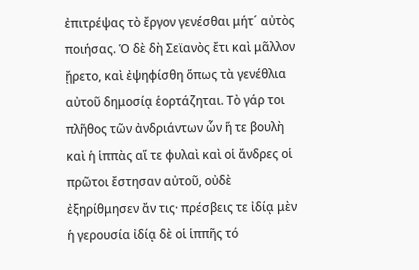ἐπιτρέψας τὸ ἔργον γενέσθαι μήτ´ αὐτὸς ποιήσας. Ὁ δὲ δὴ Σεϊανὸς ἔτι καὶ μᾶλλον ᾔρετο, καὶ ἐψηφίσθη ὅπως τὰ γενέθλια αὐτοῦ δημοσίᾳ ἑορτάζηται. Τὸ γάρ τοι πλῆθος τῶν ἀνδριάντων ὧν ἥ τε βουλὴ καὶ ἡ ἱππὰς αἵ τε φυλαὶ καὶ οἱ ἄνδρες οἱ πρῶτοι ἔστησαν αὐτοῦ, οὐδὲ ἐξηρίθμησεν ἄν τις· πρέσβεις τε ἰδίᾳ μὲν ἡ γερουσία ἰδίᾳ δὲ οἱ ἱππῆς τό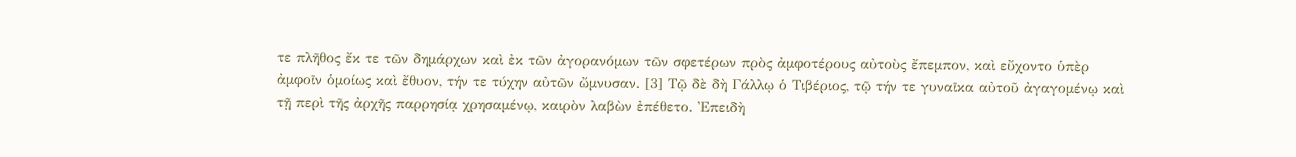τε πλῆθος ἔκ τε τῶν δημάρχων καὶ ἐκ τῶν ἀγορανόμων τῶν σφετέρων πρὸς ἀμφοτέρους αὐτοὺς ἔπεμπον, καὶ εὔχοντο ὑπὲρ ἀμφοῖν ὁμοίως καὶ ἔθυον, τήν τε τύχην αὐτῶν ὤμνυσαν. [3] Τῷ δὲ δὴ Γάλλῳ ὁ Τιβέριος, τῷ τήν τε γυναῖκα αὐτοῦ ἀγαγομένῳ καὶ τῇ περὶ τῆς ἀρχῆς παρρησίᾳ χρησαμένῳ, καιρὸν λαβὼν ἐπέθετο. Ἐπειδὴ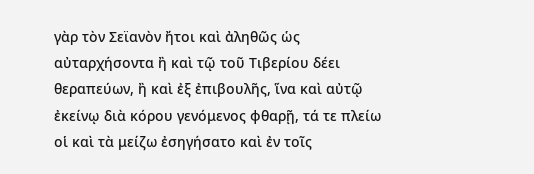γὰρ τὸν Σεϊανὸν ἤτοι καὶ ἀληθῶς ὡς αὐταρχήσοντα ἢ καὶ τῷ τοῦ Τιβερίου δέει θεραπεύων, ἢ καὶ ἐξ ἐπιβουλῆς, ἵνα καὶ αὐτῷ ἐκείνῳ διὰ κόρου γενόμενος φθαρῇ, τά τε πλείω οἱ καὶ τὰ μείζω ἐσηγήσατο καὶ ἐν τοῖς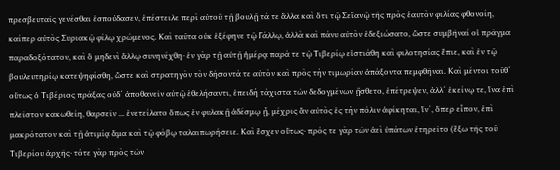πρεσβευταῖς γενέσθαι ἐσπούδασεν, ἐπέστειλε περὶ αὐτοῦ τῇ βουλῇ τά τε ἄλλα καὶ ὅτι τῷ Σεϊανῷ τῆς πρὸς ἑαυτὸν φιλίας φθονοίη, καίπερ αὐτὸς Συριακῷ φίλῳ χρώμενος. Καὶ ταῦτα οὐκ ἐξέφηνε τῷ Γάλλῳ, ἀλλὰ καὶ πάνυ αὐτὸν ἐδεξιώσατο, ὥστε συμβῆναί οἱ πρᾶγμα παραδοξότατον, καὶ ὃ μηδενὶ ἄλλῳ συνηνέχθη· ἐν γὰρ τῇ αὐτῇ ἡμέρᾳ παρά τε τῷ Τιβερίῳ εἱστιάθη καὶ φιλοτησίας ἔπιε, καὶ ἐν τῷ βουλευτηρίῳ κατεψηφίσθη, ὥστε καὶ στρατηγὸν τὸν δήσοντά τε αὐτὸν καὶ πρὸς τὴν τιμωρίαν ἀπάξοντα πεμφθῆναι. Καὶ μέντοι τοῦθ´ οὕτως ὁ Τιβέριος πράξας οὐδ´ ἀποθανεῖν αὐτῷ ἐθελήσαντι, ἐπειδὴ τάχιστα τῶν δεδογμένων ᾔσθετο, ἐπέτρεψεν, ἀλλ´ ἐκείνῳ τε, ἵνα ἐπὶ πλεῖστον κακωθείη, θαρσεῖν ... ἐνετείλατο ὅπως ἐν φυλακῇ ἀδέσμῳ ᾖ, μέχρις ἂν αὐτὸς ἐς τὴν πόλιν ἀφίκηται, ἵν´, ὅπερ εἶπον, ἐπὶ μακρότατον καὶ τῇ ἀτιμίᾳ ἅμα καὶ τῷ φόβῳ ταλαιπωρήσειε. Καὶ ἔσχεν οὕτως· πρός τε γὰρ τῶν ἀεὶ ὑπάτων ἐτηρεῖτο (ἔξω τῆς τοῦ Τιβερίου ἀρχῆς· τότε γὰρ πρὸς τῶν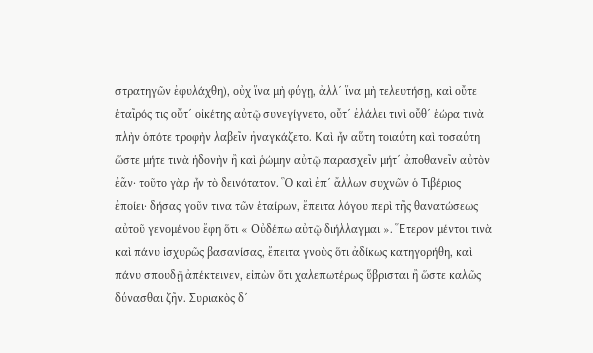στρατηγῶν ἐφυλάχθη), οὐχ ἵνα μὴ φύγῃ, ἀλλ´ ἵνα μὴ τελευτήσῃ, καὶ οὔτε ἑταῖρός τις οὔτ´ οἰκέτης αὐτῷ συνεγίγνετο, οὔτ´ ἐλάλει τινὶ οὔθ´ ἑώρα τινὰ πλὴν ὁπότε τροφὴν λαβεῖν ἠναγκάζετο. Καὶ ἦν αὕτη τοιαύτη καὶ τοσαύτη ὥστε μήτε τινὰ ἡδονὴν ἢ καὶ ῥώμην αὐτῷ παρασχεῖν μήτ´ ἀποθανεῖν αὐτὸν ἐᾶν· τοῦτο γὰρ ἦν τὸ δεινότατον. Ὃ καὶ ἐπ´ ἄλλων συχνῶν ὁ Τιβέριος ἐποίει· δήσας γοῦν τινα τῶν ἑταίρων, ἔπειτα λόγου περὶ τῆς θανατώσεως αὐτοῦ γενομένου ἔφη ὅτι « Οὐδέπω αὐτῷ διήλλαγμαι ». Ἕτερον μέντοι τινὰ καὶ πάνυ ἰσχυρῶς βασανίσας, ἔπειτα γνοὺς ὅτι ἀδίκως κατηγορήθη, καὶ πάνυ σπουδῇ ἀπέκτεινεν, εἰπὼν ὅτι χαλεπωτέρως ὕβρισται ἢ ὥστε καλῶς δύνασθαι ζῆν. Συριακὸς δ´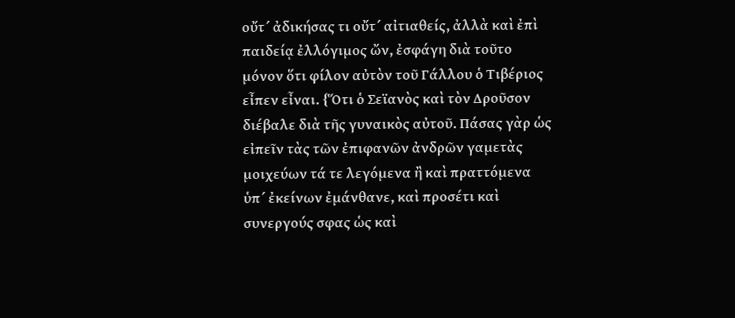οὔτ´ ἀδικήσας τι οὔτ´ αἰτιαθείς, ἀλλὰ καὶ ἐπὶ παιδείᾳ ἐλλόγιμος ὤν, ἐσφάγη διὰ τοῦτο μόνον ὅτι φίλον αὐτὸν τοῦ Γάλλου ὁ Τιβέριος εἶπεν εἶναι. {Ὅτι ὁ Σεϊανὸς καὶ τὸν Δροῦσον διέβαλε διὰ τῆς γυναικὸς αὐτοῦ. Πάσας γὰρ ὡς εἰπεῖν τὰς τῶν ἐπιφανῶν ἀνδρῶν γαμετὰς μοιχεύων τά τε λεγόμενα ἢ καὶ πραττόμενα ὑπ´ ἐκείνων ἐμάνθανε, καὶ προσέτι καὶ συνεργούς σφας ὡς καὶ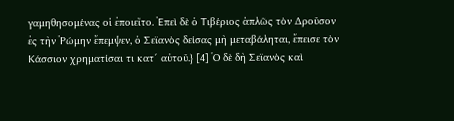γαμηθησομένας οἱ ἐποιεῖτο. Ἐπεὶ δὲ ὁ Τιβέριος ἁπλῶς τὸν Δροῦσον ἐς τὴν Ῥώμην ἔπεμψεν, ὁ Σεϊανὸς δείσας μὴ μεταβάληται, ἔπεισε τὸν Κάσσιον χρηματίσαι τι κατ´ αὐτοῦ.} [4] Ὁ δὲ δὴ Σεϊανὸς καὶ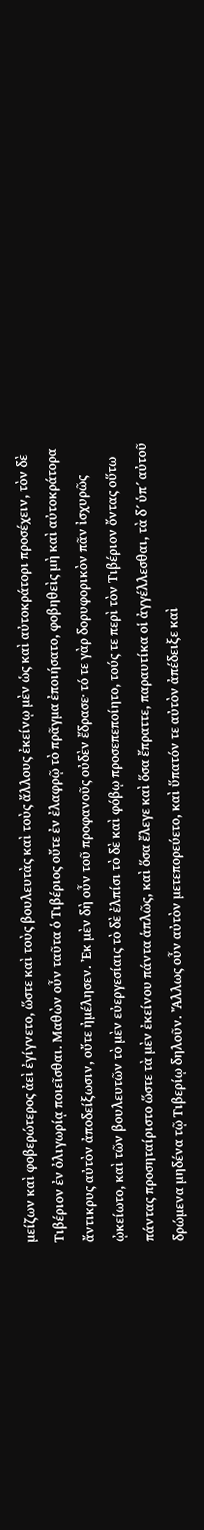μείζων καὶ φοβερώτερος ἀεὶ ἐγίγνετο, ὥστε καὶ τοὺς βουλευτὰς καὶ τοὺς ἄλλους ἐκείνῳ μὲν ὡς καὶ αὐτοκράτορι προσέχειν, τὸν δὲ Τιβέριον ἐν ὀλιγωρίᾳ ποιεῖσθαι. Μαθὼν οὖν ταῦτα ὁ Τιβέριος οὔτε ἐν ἐλαφρῷ τὸ πρᾶγμα ἐποιήσατο, φοβηθεὶς μὴ καὶ αὐτοκράτορα ἄντικρυς αὐτὸν ἀποδείξωσιν, οὔτε ἠμέλησεν. Ἐκ μὲν δὴ οὖν τοῦ προφανοῦς οὐδὲν ἔδρασε· τό τε γὰρ δορυφορικὸν πᾶν ἰσχυρῶς ᾠκείωτο, καὶ τῶν βουλευτῶν τὸ μὲν εὐεργεσίαις τὸ δὲ ἐλπίσι τὸ δὲ καὶ φόβῳ προσεπεποίητο, τούς τε περὶ τὸν Τιβέριον ὄντας οὕτω πάντας προσηταίριστο ὥστε τὰ μὲν ἐκείνου πάντα ἁπλῶς, καὶ ὅσα ἔλεγε καὶ ὅσα ἔπραττε, παραυτίκα οἱ ἀγγέλλεσθαι, τὰ δ´ ὑπ´ αὐτοῦ δρώμενα μηδένα τῷ Τιβερίῳ δηλοῦν. Ἄλλως οὖν αὐτὸν μετεπορεύετο, καὶ ὕπατόν τε αὐτὸν ἀπέδειξε καὶ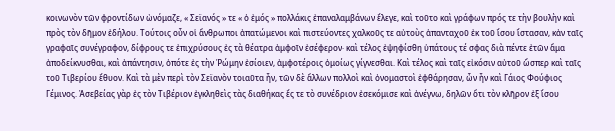κοινωνὸν τῶν φροντίδων ὠνόμαζε, « Σεϊανός » τε « ὁ ἐμός » πολλάκις ἐπαναλαμβάνων ἔλεγε, καὶ τοῦτο καὶ γράφων πρός τε τὴν βουλὴν καὶ πρὸς τὸν δῆμον ἐδήλου. Τούτοις οὖν οἱ ἄνθρωποι ἀπατώμενοι καὶ πιστεύοντες χαλκοῦς τε αὐτοὺς ἁπανταχοῦ ἐκ τοῦ ἴσου ἵστασαν, κἀν ταῖς γραφαῖς συνέγραφον, δίφρους τε ἐπιχρύσους ἐς τὰ θέατρα ἀμφοῖν ἐσέφερον· καὶ τέλος ἐψηφίσθη ὑπάτους τέ σφας διὰ πέντε ἐτῶν ἅμα ἀποδείκνυσθαι, καὶ ἀπάντησιν, ὁπότε ἐς τὴν Ῥώμην ἐσίοιεν, ἀμφοτέροις ὁμοίως γίγνεσθαι. Καὶ τέλος καὶ ταῖς εἰκόσιν αὐτοῦ ὥσπερ καὶ ταῖς τοῦ Τιβερίου ἔθυον. Καὶ τὰ μὲν περὶ τὸν Σεϊανὸν τοιαῦτα ἦν, τῶν δὲ ἄλλων πολλοὶ καὶ ὀνομαστοὶ ἐφθάρησαν, ὧν ἦν καὶ Γάιος Φούφιος Γέμινος. Ἀσεβείας γὰρ ἐς τὸν Τιβέριον ἐγκληθεὶς τὰς διαθήκας ἔς τε τὸ συνέδριον ἐσεκόμισε καὶ ἀνέγνω, δηλῶν ὅτι τὸν κλῆρον ἐξ ἴσου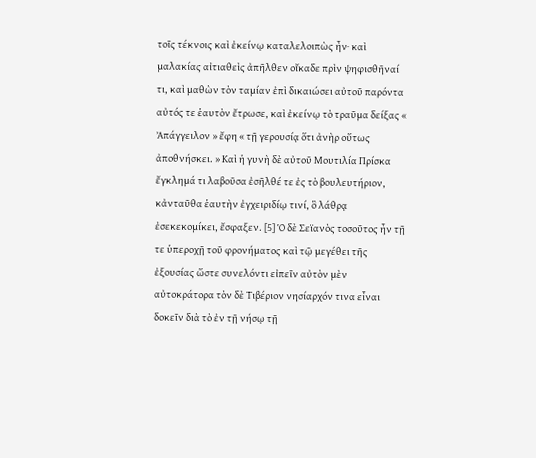τοῖς τέκνοις καὶ ἐκείνῳ καταλελοιπὼς ἦν· καὶ μαλακίας αἰτιαθεὶς ἀπῆλθεν οἴκαδε πρὶν ψηφισθῆναί τι, καὶ μαθὼν τὸν ταμίαν ἐπὶ δικαιώσει αὐτοῦ παρόντα αὐτός τε ἑαυτὸν ἔτρωσε, καὶ ἐκείνῳ τὸ τραῦμα δείξας « Ἀπάγγειλον » ἔφη « τῇ γερουσίᾳ ὅτι ἀνὴρ οὕτως ἀποθνήσκει. » Καὶ ἡ γυνὴ δὲ αὐτοῦ Μουτιλία Πρίσκα ἔγκλημά τι λαβοῦσα ἐσῆλθέ τε ἐς τὸ βουλευτήριον, κἀνταῦθα ἑαυτὴν ἐγχειριδίῳ τινί, ὃ λάθρᾳ ἐσεκεκομίκει, ἔσφαξεν. [5] Ὁ δὲ Σεϊανὸς τοσοῦτος ἦν τῇ τε ὑπεροχῇ τοῦ φρονήματος καὶ τῷ μεγέθει τῆς ἐξουσίας ὥστε συνελόντι εἰπεῖν αὐτὸν μὲν αὐτοκράτορα τὸν δὲ Τιβέριον νησίαρχόν τινα εἶναι δοκεῖν διὰ τὸ ἐν τῇ νήσῳ τῇ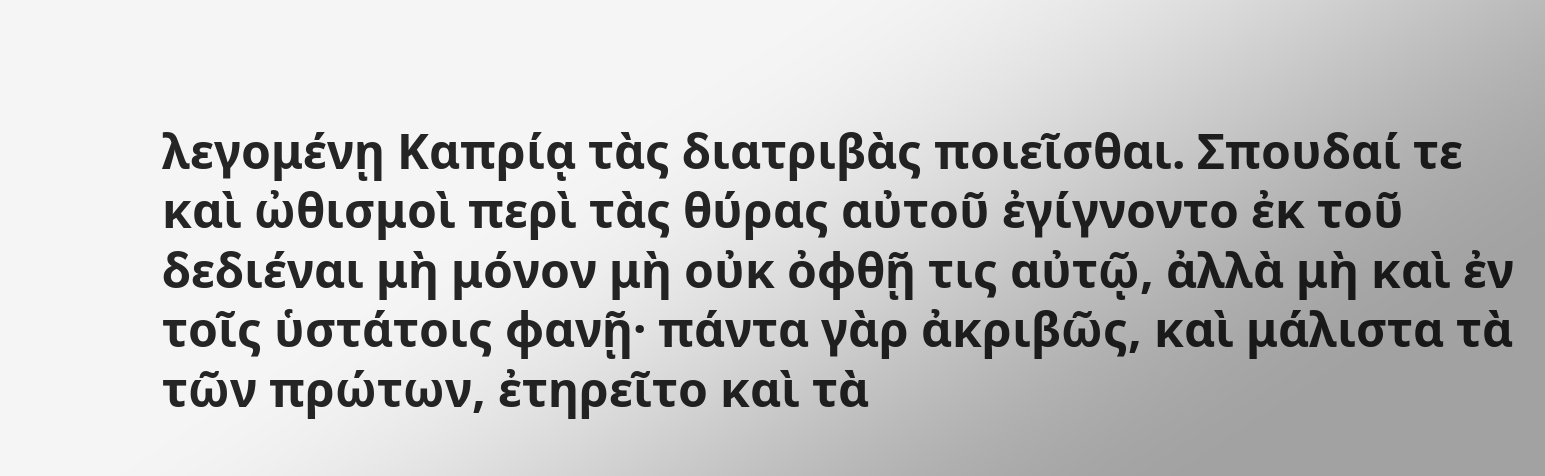λεγομένῃ Καπρίᾳ τὰς διατριβὰς ποιεῖσθαι. Σπουδαί τε καὶ ὠθισμοὶ περὶ τὰς θύρας αὐτοῦ ἐγίγνοντο ἐκ τοῦ δεδιέναι μὴ μόνον μὴ οὐκ ὀφθῇ τις αὐτῷ, ἀλλὰ μὴ καὶ ἐν τοῖς ὑστάτοις φανῇ· πάντα γὰρ ἀκριβῶς, καὶ μάλιστα τὰ τῶν πρώτων, ἐτηρεῖτο καὶ τὰ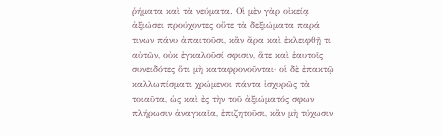ῥήματα καὶ τὰ νεύματα. Οἱ μὲν γὰρ οἰκείᾳ ἀξιώσει προύχοντες οὔτε τὰ δεξιώματα παρά τινων πάνυ ἀπαιτοῦσι, κἂν ἄρα καὶ ἐκλειφθῇ τι αὐτῶν, οὐκ ἐγκαλοῦσί σφισιν, ἅτε καὶ ἑαυτοῖς συνειδότες ὅτι μὴ καταφρονοῦνται· οἱ δὲ ἐπακτῷ καλλωπίσματι χρώμενοι πάντα ἰσχυρῶς τὰ τοιαῦτα, ὡς καὶ ἐς τὴν τοῦ ἀξιώματός σφων πλήρωσιν ἀναγκαῖα, ἐπιζητοῦσι, κἂν μὴ τύχωσιν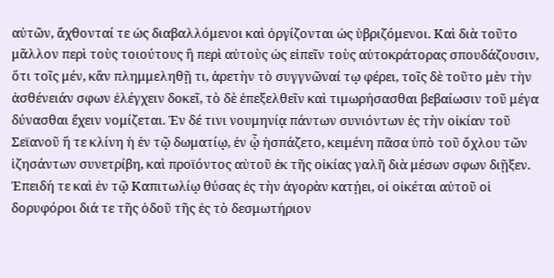αὐτῶν, ἄχθονταί τε ὡς διαβαλλόμενοι καὶ ὀργίζονται ὡς ὑβριζόμενοι. Καὶ διὰ τοῦτο μᾶλλον περὶ τοὺς τοιούτους ἢ περὶ αὐτοὺς ὡς εἰπεῖν τοὺς αὐτοκράτορας σπουδάζουσιν, ὅτι τοῖς μέν, κἂν πλημμεληθῇ τι, ἀρετὴν τὸ συγγνῶναί τῳ φέρει, τοῖς δὲ τοῦτο μὲν τὴν ἀσθένειάν σφων ἐλέγχειν δοκεῖ, τὸ δὲ ἐπεξελθεῖν καὶ τιμωρήσασθαι βεβαίωσιν τοῦ μέγα δύνασθαι ἔχειν νομίζεται. Ἐν δέ τινι νουμηνίᾳ πάντων συνιόντων ἐς τὴν οἰκίαν τοῦ Σεϊανοῦ ἥ τε κλίνη ἡ ἐν τῷ δωματίῳ, ἐν ᾧ ἠσπάζετο, κειμένη πᾶσα ὑπὸ τοῦ ὄχλου τῶν ἱζησάντων συνετρίβη, καὶ προϊόντος αὐτοῦ ἐκ τῆς οἰκίας γαλῆ διὰ μέσων σφων διῇξεν. Ἐπειδή τε καὶ ἐν τῷ Καπιτωλίῳ θύσας ἐς τὴν ἀγορὰν κατῄει, οἱ οἰκέται αὐτοῦ οἱ δορυφόροι διά τε τῆς ὁδοῦ τῆς ἐς τὸ δεσμωτήριον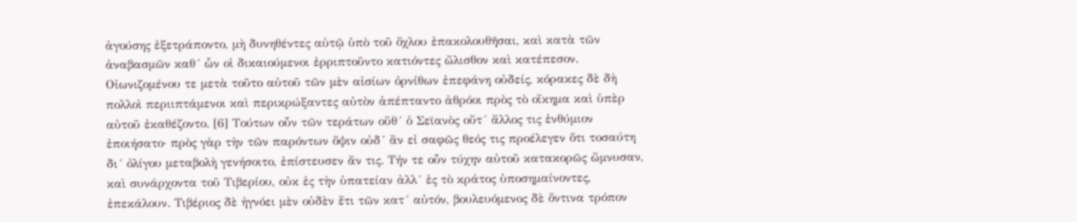ἀγούσης ἐξετράποντο, μὴ δυνηθέντες αὐτῷ ὑπὸ τοῦ ὄχλου ἐπακολουθῆσαι, καὶ κατὰ τῶν ἀναβασμῶν καθ´ ὧν οἱ δικαιούμενοι ἐρριπτοῦντο κατιόντες ὤλισθον καὶ κατέπεσον. Οἰωνιζομένου τε μετὰ τοῦτο αὐτοῦ τῶν μὲν αἰσίων ὀρνίθων ἐπεφάνη οὐδείς, κόρακες δὲ δὴ πολλοὶ περιιπτάμενοι καὶ περικρώξαντες αὐτὸν ἀπέπταντο ἀθρόοι πρὸς τὸ οἴκημα καὶ ὑπὲρ αὐτοῦ ἐκαθέζοντο. [6] Τούτων οὖν τῶν τεράτων οὔθ´ ὁ Σεϊανὸς οὔτ´ ἄλλος τις ἐνθύμιον ἐποιήσατο· πρὸς γὰρ τὴν τῶν παρόντων ὄψιν οὐδ´ ἂν εἰ σαφῶς θεός τις προέλεγεν ὅτι τοσαύτη δι´ ὀλίγου μεταβολὴ γενήσοιτο, ἐπίστευσεν ἄν τις. Τήν τε οὖν τύχην αὐτοῦ κατακορῶς ὤμνυσαν, καὶ συνάρχοντα τοῦ Τιβερίου, οὐκ ἐς τὴν ὑπατείαν ἀλλ´ ἐς τὸ κράτος ὑποσημαίνοντες, ἐπεκάλουν. Τιβέριος δὲ ἠγνόει μὲν οὐδὲν ἔτι τῶν κατ´ αὐτόν, βουλευόμενος δὲ ὅντινα τρόπον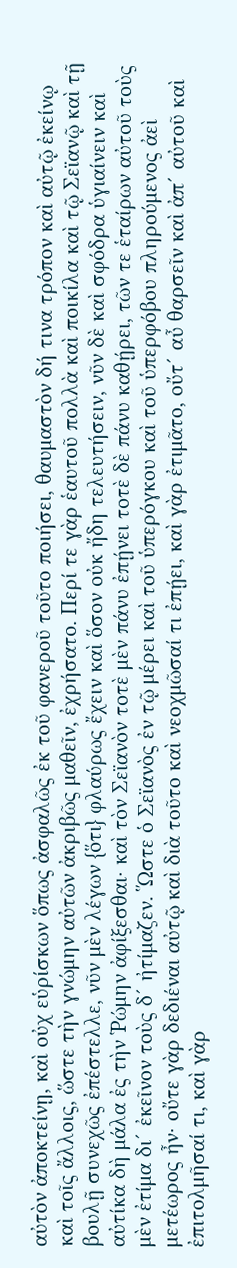αὐτὸν ἀποκτείνῃ, καὶ οὐχ εὑρίσκων ὅπως ἀσφαλῶς ἐκ τοῦ φανεροῦ τοῦτο ποιήσει, θαυμαστὸν δή τινα τρόπον καὶ αὐτῷ ἐκείνῳ καὶ τοῖς ἄλλοις, ὥστε τὴν γνώμην αὐτῶν ἀκριβῶς μαθεῖν, ἐχρήσατο. Περί τε γὰρ ἑαυτοῦ πολλὰ καὶ ποικίλα καὶ τῷ Σεϊανῷ καὶ τῇ βουλῇ συνεχῶς ἐπέστελλε, νῦν μὲν λέγων {ὅτι} φλαύρως ἔχειν καὶ ὅσον οὐκ ἤδη τελευτήσειν, νῦν δὲ καὶ σφόδρα ὑγιαίνειν καὶ αὐτίκα δὴ μάλα ἐς τὴν Ῥώμην ἀφίξεσθαι· καὶ τὸν Σεϊανὸν τοτὲ μὲν πάνυ ἐπῄνει τοτὲ δὲ πάνυ καθῄρει, τῶν τε ἑταίρων αὐτοῦ τοὺς μὲν ἐτίμα δι´ ἐκεῖνον τοὺς δ´ ἠτίμαζεν. Ὥστε ὁ Σεϊανὸς ἐν τῷ μέρει καὶ τοῦ ὑπερόγκου καὶ τοῦ ὑπερφόβου πληρούμενος ἀεὶ μετέωρος ἦν· οὔτε γὰρ δεδιέναι αὐτῷ καὶ διὰ τοῦτο καὶ νεοχμῶσαί τι ἐπῄει, καὶ γὰρ ἐτιμᾶτο, οὔτ´ αὖ θαρσεῖν καὶ ἀπ´ αὐτοῦ καὶ ἐπιτολμῆσαί τι, καὶ γὰρ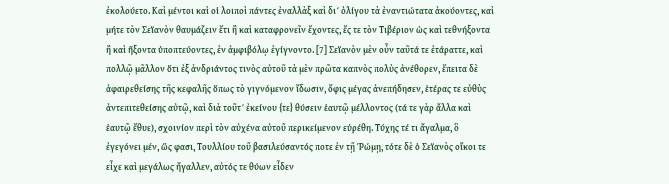ἐκολούετο. Καὶ μέντοι καὶ οἱ λοιποὶ πάντες ἐναλλὰξ καὶ δι´ ὀλίγου τὰ ἐναντιώτατα ἀκούοντες, καὶ μήτε τὸν Σεϊανὸν θαυμάζειν ἔτι ἢ καὶ καταφρονεῖν ἔχοντες, ἔς τε τὸν Τιβέριον ὡς καὶ τεθνήξοντα ἢ καὶ ἥξοντα ὑποπτεύοντες, ἐν ἀμφιβόλῳ ἐγίγνοντο. [7] Σεϊανὸν μὲν οὖν ταῦτά τε ἐτάραττε, καὶ πολλῷ μᾶλλον ὅτι ἐξ ἀνδριάντος τινὸς αὐτοῦ τὰ μὲν πρῶτα καπνὸς πολὺς ἀνέθορεν, ἔπειτα δὲ ἀφαιρεθείσης τῆς κεφαλῆς ὅπως τὸ γιγνόμενον ἴδωσιν, ὄφις μέγας ἀνεπήδησεν, ἑτέρας τε εὐθὺς ἀντεπιτεθείσης αὐτῷ, καὶ διὰ τοῦτ´ ἐκείνου {τε} θύσειν ἑαυτῷ μέλλοντος (τά τε γὰρ ἄλλα καὶ ἑαυτῷ ἔθυε), σχοινίον περὶ τὸν αὐχένα αὐτοῦ περικείμενον εὑρέθη. Τύχης τέ τι ἄγαλμα, ὃ ἐγεγόνει μέν, ὥς φασι, Τουλλίου τοῦ βασιλεύσαντός ποτε ἐν τῇ Ῥώμῃ, τότε δὲ ὁ Σεϊανὸς οἴκοι τε εἶχε καὶ μεγάλως ἤγαλλεν, αὐτός τε θύων εἶδεν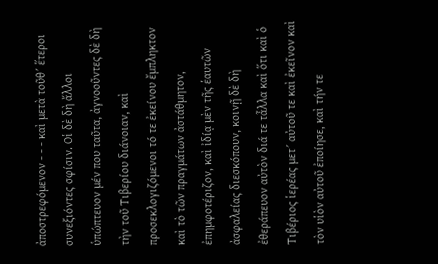ἀποστρεφόμενον - - - καὶ μετὰ τοῦθ´ ἕτεροι συνεξιόντες σφίσιν. Οἱ δὲ δὴ ἄλλοι ὑπώπτευον μέν που ταῦτα, ἀγνοοῦντες δὲ δὴ τὴν τοῦ Τιβερίου διάνοιαν, καὶ προσεκλογιζόμενοι τό τε ἐκείνου ἔμπληκτον καὶ τὸ τῶν πραγμάτων ἀστάθμητον, ἐπημφοτέριζον, καὶ ἰδίᾳ μὲν τῆς ἑαυτῶν ἀσφαλείας διεσκόπουν, κοινῇ δὲ δὴ ἐθεράπευον αὐτὸν διά τε τἆλλα καὶ ὅτι καὶ ὁ Τιβέριος ἱερέας μετ´ αὐτοῦ τε καὶ ἐκεῖνον καὶ τὸν υἱὸν αὐτοῦ ἐποίησε, καὶ τήν τε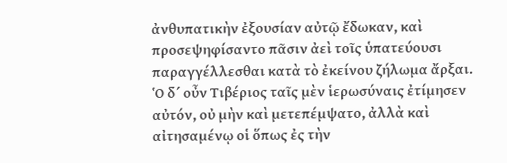ἀνθυπατικὴν ἐξουσίαν αὐτῷ ἔδωκαν, καὶ προσεψηφίσαντο πᾶσιν ἀεὶ τοῖς ὑπατεύουσι παραγγέλλεσθαι κατὰ τὸ ἐκείνου ζήλωμα ἄρξαι. Ὁ δ´ οὖν Τιβέριος ταῖς μὲν ἱερωσύναις ἐτίμησεν αὐτόν, οὐ μὴν καὶ μετεπέμψατο, ἀλλὰ καὶ αἰτησαμένῳ οἱ ὅπως ἐς τὴν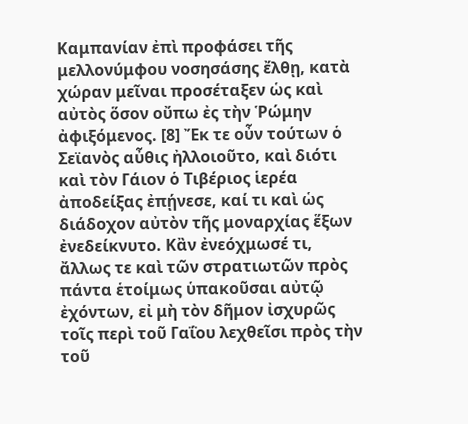Καμπανίαν ἐπὶ προφάσει τῆς μελλονύμφου νοσησάσης ἔλθῃ, κατὰ χώραν μεῖναι προσέταξεν ὡς καὶ αὐτὸς ὅσον οὔπω ἐς τὴν Ῥώμην ἀφιξόμενος. [8] Ἔκ τε οὖν τούτων ὁ Σεϊανὸς αὖθις ἠλλοιοῦτο, καὶ διότι καὶ τὸν Γάιον ὁ Τιβέριος ἱερέα ἀποδείξας ἐπῄνεσε, καί τι καὶ ὡς διάδοχον αὐτὸν τῆς μοναρχίας ἕξων ἐνεδείκνυτο. Κἂν ἐνεόχμωσέ τι, ἄλλως τε καὶ τῶν στρατιωτῶν πρὸς πάντα ἑτοίμως ὑπακοῦσαι αὐτῷ ἐχόντων, εἰ μὴ τὸν δῆμον ἰσχυρῶς τοῖς περὶ τοῦ Γαΐου λεχθεῖσι πρὸς τὴν τοῦ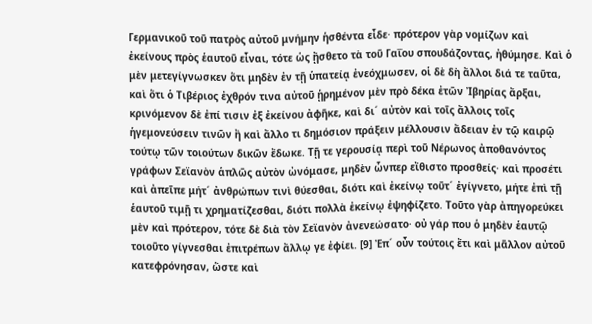Γερμανικοῦ τοῦ πατρὸς αὐτοῦ μνήμην ἡσθέντα εἶδε· πρότερον γὰρ νομίζων καὶ ἐκείνους πρὸς ἑαυτοῦ εἶναι, τότε ὡς ᾔσθετο τὰ τοῦ Γαΐου σπουδάζοντας, ἠθύμησε. Καὶ ὁ μὲν μετεγίγνωσκεν ὅτι μηδὲν ἐν τῇ ὑπατείᾳ ἐνεόχμωσεν, οἱ δὲ δὴ ἄλλοι διά τε ταῦτα, καὶ ὅτι ὁ Τιβέριος ἐχθρόν τινα αὐτοῦ ᾑρημένον μὲν πρὸ δέκα ἐτῶν Ἰβηρίας ἄρξαι, κρινόμενον δὲ ἐπί τισιν ἐξ ἐκείνου ἀφῆκε, καὶ δι´ αὐτὸν καὶ τοῖς ἄλλοις τοῖς ἡγεμονεύσειν τινῶν ἢ καὶ ἄλλο τι δημόσιον πράξειν μέλλουσιν ἄδειαν ἐν τῷ καιρῷ τούτῳ τῶν τοιούτων δικῶν ἔδωκε. Τῇ τε γερουσίᾳ περὶ τοῦ Νέρωνος ἀποθανόντος γράφων Σεϊανὸν ἁπλῶς αὐτὸν ὠνόμασε, μηδὲν ὧνπερ εἴθιστο προσθείς· καὶ προσέτι καὶ ἀπεῖπε μήτ´ ἀνθρώπων τινὶ θύεσθαι, διότι καὶ ἐκείνῳ τοῦτ´ ἐγίγνετο, μήτε ἐπὶ τῇ ἑαυτοῦ τιμῇ τι χρηματίζεσθαι, διότι πολλὰ ἐκείνῳ ἐψηφίζετο. Τοῦτο γὰρ ἀπηγορεύκει μὲν καὶ πρότερον, τότε δὲ διὰ τὸν Σεϊανὸν ἀνενεώσατο· οὐ γάρ που ὁ μηδὲν ἑαυτῷ τοιοῦτο γίγνεσθαι ἐπιτρέπων ἄλλῳ γε ἐφίει. [9] Ἐπ´ οὖν τούτοις ἔτι καὶ μᾶλλον αὐτοῦ κατεφρόνησαν, ὥστε καὶ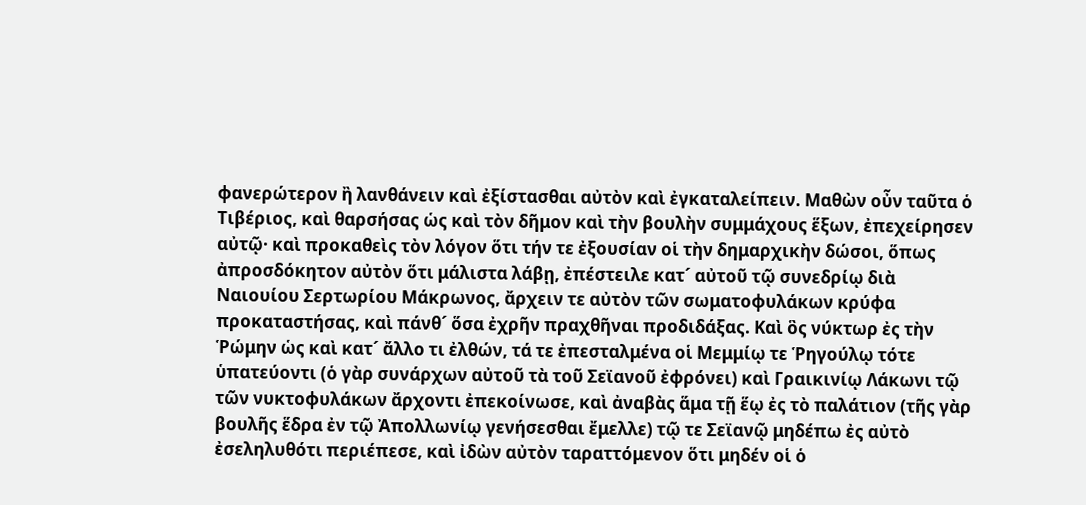φανερώτερον ἢ λανθάνειν καὶ ἐξίστασθαι αὐτὸν καὶ ἐγκαταλείπειν. Μαθὼν οὖν ταῦτα ὁ Τιβέριος, καὶ θαρσήσας ὡς καὶ τὸν δῆμον καὶ τὴν βουλὴν συμμάχους ἕξων, ἐπεχείρησεν αὐτῷ· καὶ προκαθεὶς τὸν λόγον ὅτι τήν τε ἐξουσίαν οἱ τὴν δημαρχικὴν δώσοι, ὅπως ἀπροσδόκητον αὐτὸν ὅτι μάλιστα λάβῃ, ἐπέστειλε κατ´ αὐτοῦ τῷ συνεδρίῳ διὰ Ναιουίου Σερτωρίου Μάκρωνος, ἄρχειν τε αὐτὸν τῶν σωματοφυλάκων κρύφα προκαταστήσας, καὶ πάνθ´ ὅσα ἐχρῆν πραχθῆναι προδιδάξας. Καὶ ὃς νύκτωρ ἐς τὴν Ῥώμην ὡς καὶ κατ´ ἄλλο τι ἐλθών, τά τε ἐπεσταλμένα οἱ Μεμμίῳ τε Ῥηγούλῳ τότε ὑπατεύοντι (ὁ γὰρ συνάρχων αὐτοῦ τὰ τοῦ Σεϊανοῦ ἐφρόνει) καὶ Γραικινίῳ Λάκωνι τῷ τῶν νυκτοφυλάκων ἄρχοντι ἐπεκοίνωσε, καὶ ἀναβὰς ἅμα τῇ ἕῳ ἐς τὸ παλάτιον (τῆς γὰρ βουλῆς ἕδρα ἐν τῷ Ἀπολλωνίῳ γενήσεσθαι ἔμελλε) τῷ τε Σεϊανῷ μηδέπω ἐς αὐτὸ ἐσεληλυθότι περιέπεσε, καὶ ἰδὼν αὐτὸν ταραττόμενον ὅτι μηδέν οἱ ὁ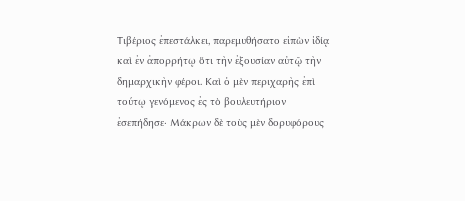Τιβέριος ἐπεστάλκει, παρεμυθήσατο εἰπὼν ἰδίᾳ καὶ ἐν ἀπορρήτῳ ὅτι τὴν ἐξουσίαν αὐτῷ τὴν δημαρχικὴν φέροι. Καὶ ὁ μὲν περιχαρὴς ἐπὶ τούτῳ γενόμενος ἐς τὸ βουλευτήριον ἐσεπήδησε· Μάκρων δὲ τοὺς μὲν δορυφόρους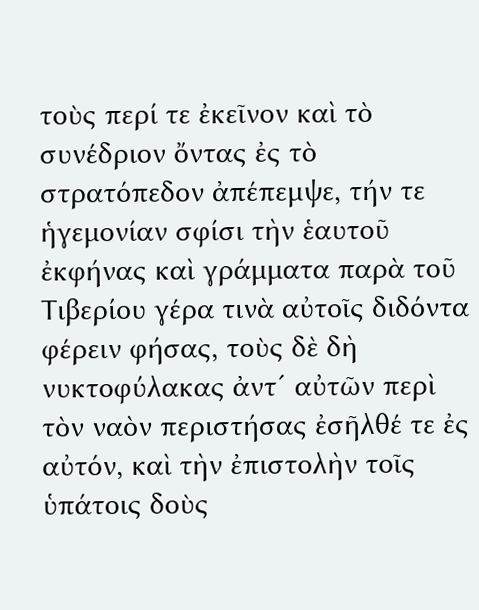τοὺς περί τε ἐκεῖνον καὶ τὸ συνέδριον ὄντας ἐς τὸ στρατόπεδον ἀπέπεμψε, τήν τε ἡγεμονίαν σφίσι τὴν ἑαυτοῦ ἐκφήνας καὶ γράμματα παρὰ τοῦ Τιβερίου γέρα τινὰ αὐτοῖς διδόντα φέρειν φήσας, τοὺς δὲ δὴ νυκτοφύλακας ἀντ´ αὐτῶν περὶ τὸν ναὸν περιστήσας ἐσῆλθέ τε ἐς αὐτόν, καὶ τὴν ἐπιστολὴν τοῖς ὑπάτοις δοὺς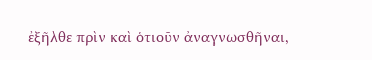ἐξῆλθε πρὶν καὶ ὁτιοῦν ἀναγνωσθῆναι,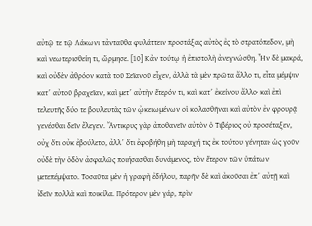αὐτῷ τε τῷ Λάκωνι τἀνταῦθα φυλάττειν προστάξας αὐτὸς ἐς τὸ στρατόπεδον, μὴ καὶ νεωτερισθείη τι, ὥρμησε. [10] Κἀν τούτῳ ἡ ἐπιστολὴ ἀνεγνώσθη. Ἦν δὲ μακρά, καὶ οὐδὲν ἀθρόον κατὰ τοῦ Σεϊανοῦ εἶχεν, ἀλλὰ τὰ μὲν πρῶτα ἄλλο τι, εἶτα μέμψιν κατ´ αὐτοῦ βραχεῖαν, καὶ μετ´ αὐτὴν ἕτερόν τι, καὶ κατ´ ἐκείνου ἄλλο· καὶ ἐπὶ τελευτῆς δύο τε βουλευτὰς τῶν ᾠκειωμένων οἱ κολασθῆναι καὶ αὐτὸν ἐν φρουρᾷ γενέσθαι δεῖν ἔλεγεν. Ἄντικρυς γὰρ ἀποθανεῖν αὐτὸν ὁ Τιβέριος οὐ προσέταξεν, οὐχ ὅτι οὐκ ἐβούλετο, ἀλλ´ ὅτι ἐφοβήθη μὴ ταραχή τις ἐκ τούτου γένηται· ὡς γοῦν οὐδὲ τὴν ὁδὸν ἀσφαλῶς ποιήσασθαι δυνάμενος, τὸν ἕτερον τῶν ὑπάτων μετεπέμψατο. Τοσαῦτα μὲν ἡ γραφὴ ἐδήλου, παρῆν δὲ καὶ ἀκοῦσαι ἐπ´ αὐτῇ καὶ ἰδεῖν πολλὰ καὶ ποικίλα. Πρότερον μὲν γάρ, πρὶν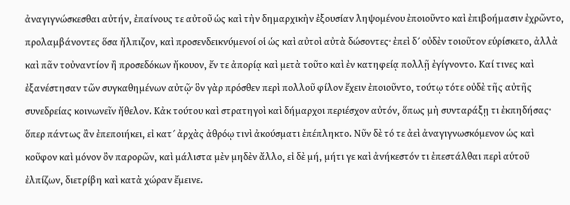ἀναγιγνώσκεσθαι αὐτήν, ἐπαίνους τε αὐτοῦ ὡς καὶ τὴν δημαρχικὴν ἐξουσίαν ληψομένου ἐποιοῦντο καὶ ἐπιβοήμασιν ἐχρῶντο, προλαμβάνοντες ὅσα ἤλπιζον, καὶ προσενδεικνύμενοί οἱ ὡς καὶ αὐτοὶ αὐτὰ δώσοντες· ἐπεὶ δ´ οὐδὲν τοιοῦτον εὑρίσκετο, ἀλλὰ καὶ πᾶν τοὐναντίον ἢ προσεδόκων ἤκουον, ἔν τε ἀπορίᾳ καὶ μετὰ τοῦτο καὶ ἐν κατηφείᾳ πολλῇ ἐγίγνοντο. Καί τινες καὶ ἐξανέστησαν τῶν συγκαθημένων αὐτῷ· ὃν γὰρ πρόσθεν περὶ πολλοῦ φίλον ἔχειν ἐποιοῦντο, τούτῳ τότε οὐδὲ τῆς αὐτῆς συνεδρείας κοινωνεῖν ἤθελον. Κἀκ τούτου καὶ στρατηγοὶ καὶ δήμαρχοι περιέσχον αὐτόν, ὅπως μὴ συνταράξῃ τι ἐκπηδήσας· ὅπερ πάντως ἂν ἐπεποιήκει, εἰ κατ´ ἀρχὰς ἀθρόῳ τινὶ ἀκούσματι ἐπέπληκτο. Νῦν δὲ τό τε ἀεὶ ἀναγιγνωσκόμενον ὡς καὶ κοῦφον καὶ μόνον ὂν παρορῶν, καὶ μάλιστα μὲν μηδὲν ἄλλο, εἰ δὲ μή, μήτι γε καὶ ἀνήκεστόν τι ἐπεστάλθαι περὶ αὑτοῦ ἐλπίζων, διετρίβη καὶ κατὰ χώραν ἔμεινε.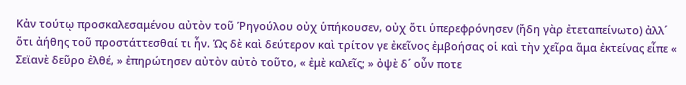Κἀν τούτῳ προσκαλεσαμένου αὐτὸν τοῦ Ῥηγούλου οὐχ ὑπήκουσεν, οὐχ ὅτι ὑπερεφρόνησεν (ἤδη γὰρ ἐτεταπείνωτο) ἀλλ´ ὅτι ἀήθης τοῦ προστάττεσθαί τι ἦν. Ὡς δὲ καὶ δεύτερον καὶ τρίτον γε ἐκεῖνος ἐμβοήσας οἱ καὶ τὴν χεῖρα ἅμα ἐκτείνας εἶπε « Σεϊανὲ δεῦρο ἐλθέ, » ἐπηρώτησεν αὐτὸν αὐτὸ τοῦτο, « ἐμὲ καλεῖς; » ὀψὲ δ´ οὖν ποτε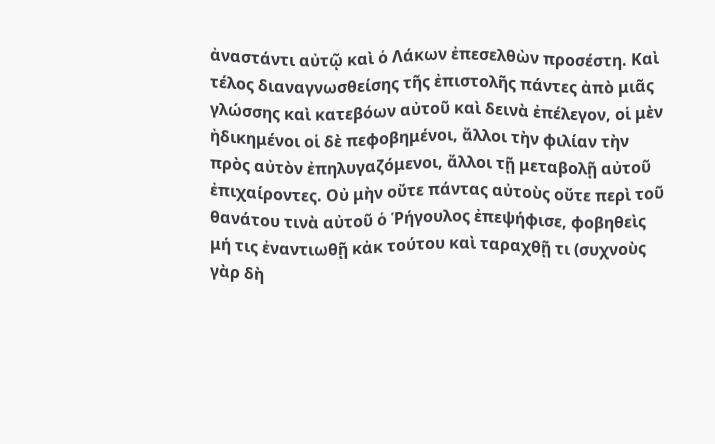ἀναστάντι αὐτῷ καὶ ὁ Λάκων ἐπεσελθὼν προσέστη. Καὶ τέλος διαναγνωσθείσης τῆς ἐπιστολῆς πάντες ἀπὸ μιᾶς γλώσσης καὶ κατεβόων αὐτοῦ καὶ δεινὰ ἐπέλεγον, οἱ μὲν ἠδικημένοι οἱ δὲ πεφοβημένοι, ἄλλοι τὴν φιλίαν τὴν πρὸς αὐτὸν ἐπηλυγαζόμενοι, ἄλλοι τῇ μεταβολῇ αὐτοῦ ἐπιχαίροντες. Οὐ μὴν οὔτε πάντας αὐτοὺς οὔτε περὶ τοῦ θανάτου τινὰ αὐτοῦ ὁ Ῥήγουλος ἐπεψήφισε, φοβηθεὶς μή τις ἐναντιωθῇ κἀκ τούτου καὶ ταραχθῇ τι (συχνοὺς γὰρ δὴ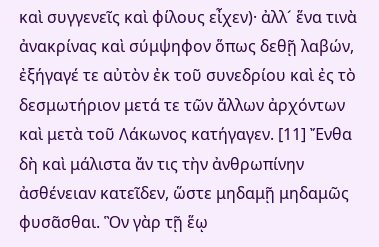καὶ συγγενεῖς καὶ φίλους εἶχεν)· ἀλλ´ ἕνα τινὰ ἀνακρίνας καὶ σύμψηφον ὅπως δεθῇ λαβών, ἐξήγαγέ τε αὐτὸν ἐκ τοῦ συνεδρίου καὶ ἐς τὸ δεσμωτήριον μετά τε τῶν ἄλλων ἀρχόντων καὶ μετὰ τοῦ Λάκωνος κατήγαγεν. [11] Ἔνθα δὴ καὶ μάλιστα ἄν τις τὴν ἀνθρωπίνην ἀσθένειαν κατεῖδεν, ὥστε μηδαμῇ μηδαμῶς φυσᾶσθαι. Ὃν γὰρ τῇ ἕῳ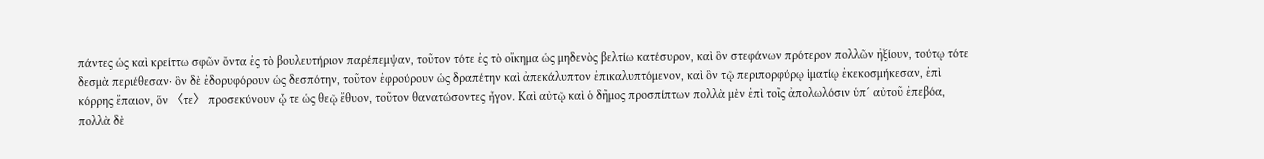πάντες ὡς καὶ κρείττω σφῶν ὄντα ἐς τὸ βουλευτήριον παρέπεμψαν, τοῦτον τότε ἐς τὸ οἴκημα ὡς μηδενὸς βελτίω κατέσυρον, καὶ ὃν στεφάνων πρότερον πολλῶν ἠξίουν, τούτῳ τότε δεσμὰ περιέθεσαν· ὃν δὲ ἐδορυφόρουν ὡς δεσπότην, τοῦτον ἐφρούρουν ὡς δραπέτην καὶ ἀπεκάλυπτον ἐπικαλυπτόμενον, καὶ ὃν τῷ περιπορφύρῳ ἱματίῳ ἐκεκοσμήκεσαν, ἐπὶ κόρρης ἔπαιον, ὅν 〈τε〉 προσεκύνουν ᾧ τε ὡς θεῷ ἔθυον, τοῦτον θανατώσοντες ἦγον. Καὶ αὐτῷ καὶ ὁ δῆμος προσπίπτων πολλὰ μὲν ἐπὶ τοῖς ἀπολωλόσιν ὑπ´ αὐτοῦ ἐπεβόα, πολλὰ δὲ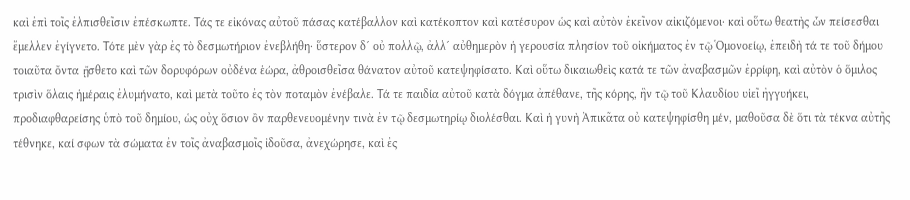καὶ ἐπὶ τοῖς ἐλπισθεῖσιν ἐπέσκωπτε. Τάς τε εἰκόνας αὐτοῦ πάσας κατέβαλλον καὶ κατέκοπτον καὶ κατέσυρον ὡς καὶ αὐτὸν ἐκεῖνον αἰκιζόμενοι· καὶ οὕτω θεατὴς ὧν πείσεσθαι ἔμελλεν ἐγίγνετο. Τότε μὲν γὰρ ἐς τὸ δεσμωτήριον ἐνεβλήθη· ὕστερον δ´ οὐ πολλῷ, ἀλλ´ αὐθημερὸν ἡ γερουσία πλησίον τοῦ οἰκήματος ἐν τῷ Ὁμονοείῳ, ἐπειδὴ τά τε τοῦ δήμου τοιαῦτα ὄντα ᾔσθετο καὶ τῶν δορυφόρων οὐδένα ἑώρα, ἀθροισθεῖσα θάνατον αὐτοῦ κατεψηφίσατο. Καὶ οὕτω δικαιωθεὶς κατά τε τῶν ἀναβασμῶν ἐρρίφη, καὶ αὐτὸν ὁ ὅμιλος τρισὶν ὅλαις ἡμέραις ἐλυμήνατο, καὶ μετὰ τοῦτο ἐς τὸν ποταμὸν ἐνέβαλε. Τά τε παιδία αὐτοῦ κατὰ δόγμα ἀπέθανε, τῆς κόρης, ἣν τῷ τοῦ Κλαυδίου υἱεῖ ἠγγυήκει, προδιαφθαρείσης ὑπὸ τοῦ δημίου, ὡς οὐχ ὅσιον ὂν παρθενευομένην τινὰ ἐν τῷ δεσμωτηρίῳ διολέσθαι. Καὶ ἡ γυνὴ Ἀπικᾶτα οὐ κατεψηφίσθη μέν, μαθοῦσα δὲ ὅτι τὰ τέκνα αὐτῆς τέθνηκε, καί σφων τὰ σώματα ἐν τοῖς ἀναβασμοῖς ἰδοῦσα, ἀνεχώρησε, καὶ ἐς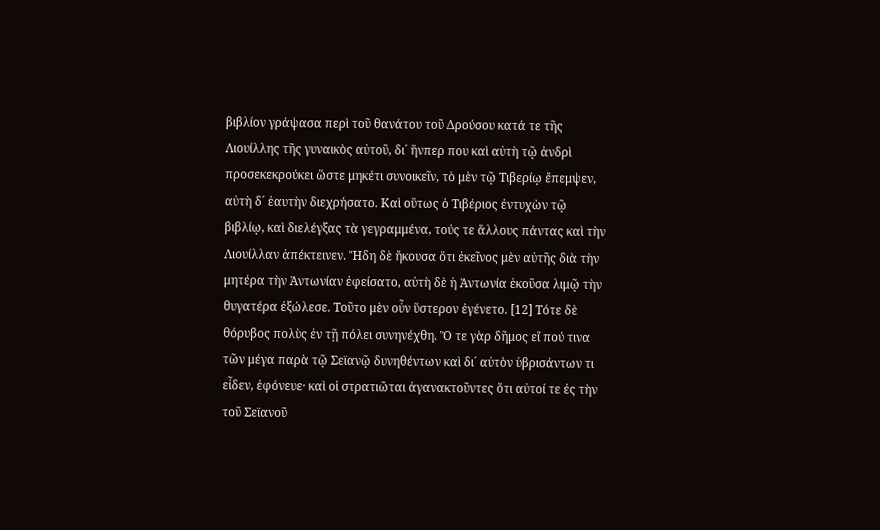βιβλίον γράψασα περὶ τοῦ θανάτου τοῦ Δρούσου κατά τε τῆς Λιουίλλης τῆς γυναικὸς αὐτοῦ, δι´ ἥνπερ που καὶ αὐτὴ τῷ ἀνδρὶ προσεκεκρούκει ὥστε μηκέτι συνοικεῖν, τὸ μὲν τῷ Τιβερίῳ ἔπεμψεν, αὐτὴ δ´ ἑαυτὴν διεχρήσατο. Καὶ οὕτως ὁ Τιβέριος ἐντυχὼν τῷ βιβλίῳ, καὶ διελέγξας τὰ γεγραμμένα, τούς τε ἄλλους πάντας καὶ τὴν Λιουίλλαν ἀπέκτεινεν. Ἤδη δὲ ἤκουσα ὅτι ἐκεῖνος μὲν αὐτῆς διὰ τὴν μητέρα τὴν Ἀντωνίαν ἐφείσατο, αὐτὴ δὲ ἡ Ἀντωνία ἑκοῦσα λιμῷ τὴν θυγατέρα ἐξώλεσε. Τοῦτο μὲν οὖν ὕστερον ἐγένετο. [12] Τότε δὲ θόρυβος πολὺς ἐν τῇ πόλει συνηνέχθη. Ὅ τε γὰρ δῆμος εἴ πού τινα τῶν μέγα παρὰ τῷ Σεϊανῷ δυνηθέντων καὶ δι´ αὐτὸν ὑβρισάντων τι εἶδεν, ἐφόνευε· καὶ οἱ στρατιῶται ἀγανακτοῦντες ὅτι αὐτοί τε ἐς τὴν τοῦ Σεϊανοῦ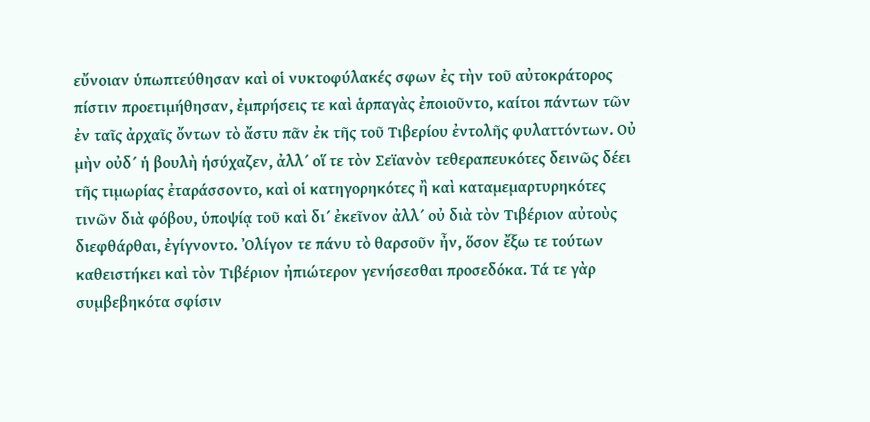εὔνοιαν ὑπωπτεύθησαν καὶ οἱ νυκτοφύλακές σφων ἐς τὴν τοῦ αὐτοκράτορος πίστιν προετιμήθησαν, ἐμπρήσεις τε καὶ ἁρπαγὰς ἐποιοῦντο, καίτοι πάντων τῶν ἐν ταῖς ἀρχαῖς ὄντων τὸ ἄστυ πᾶν ἐκ τῆς τοῦ Τιβερίου ἐντολῆς φυλαττόντων. Οὐ μὴν οὐδ´ ἡ βουλὴ ἡσύχαζεν, ἀλλ´ οἵ τε τὸν Σεϊανὸν τεθεραπευκότες δεινῶς δέει τῆς τιμωρίας ἐταράσσοντο, καὶ οἱ κατηγορηκότες ἢ καὶ καταμεμαρτυρηκότες τινῶν διὰ φόβου, ὑποψίᾳ τοῦ καὶ δι´ ἐκεῖνον ἀλλ´ οὐ διὰ τὸν Τιβέριον αὐτοὺς διεφθάρθαι, ἐγίγνοντο. Ὀλίγον τε πάνυ τὸ θαρσοῦν ἦν, ὅσον ἔξω τε τούτων καθειστήκει καὶ τὸν Τιβέριον ἠπιώτερον γενήσεσθαι προσεδόκα. Τά τε γὰρ συμβεβηκότα σφίσιν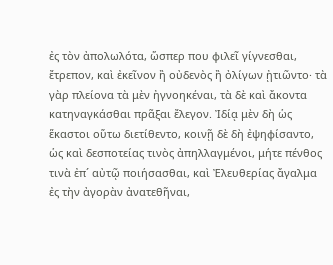ἐς τὸν ἀπολωλότα, ὥσπερ που φιλεῖ γίγνεσθαι, ἔτρεπον, καὶ ἐκεῖνον ἢ οὐδενὸς ἢ ὀλίγων ᾐτιῶντο· τὰ γὰρ πλείονα τὰ μὲν ἠγνοηκέναι, τὰ δὲ καὶ ἄκοντα κατηναγκάσθαι πρᾶξαι ἔλεγον. Ἰδίᾳ μὲν δὴ ὡς ἕκαστοι οὕτω διετίθεντο, κοινῇ δὲ δὴ ἐψηφίσαντο, ὡς καὶ δεσποτείας τινὸς ἀπηλλαγμένοι, μήτε πένθος τινὰ ἐπ´ αὐτῷ ποιήσασθαι, καὶ Ἐλευθερίας ἄγαλμα ἐς τὴν ἀγορὰν ἀνατεθῆναι,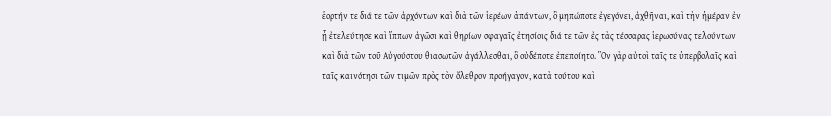ἑορτήν τε διά τε τῶν ἀρχόντων καὶ διὰ τῶν ἱερέων ἁπάντων, ὃ μηπώποτε ἐγεγόνει, ἀχθῆναι, καὶ τὴν ἡμέραν ἐν ᾗ ἐτελεύτησε καὶ ἵππων ἀγῶσι καὶ θηρίων σφαγαῖς ἐτησίοις διά τε τῶν ἐς τὰς τέσσαρας ἱερωσύνας τελούντων καὶ διὰ τῶν τοῦ Αὐγούστου θιασωτῶν ἀγάλλεσθαι, ὃ οὐδέποτε ἐπεποίητο. Ὃν γὰρ αὐτοὶ ταῖς τε ὑπερβολαῖς καὶ ταῖς καινότησι τῶν τιμῶν πρὸς τὸν ὄλεθρον προήγαγον, κατὰ τούτου καὶ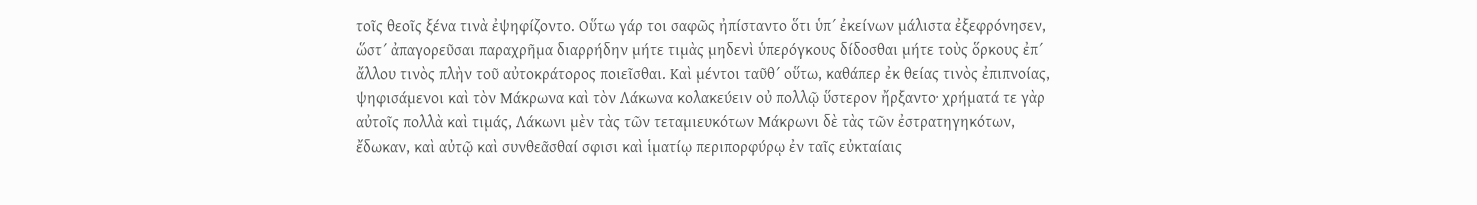τοῖς θεοῖς ξένα τινὰ ἐψηφίζοντο. Οὕτω γάρ τοι σαφῶς ἠπίσταντο ὅτι ὑπ´ ἐκείνων μάλιστα ἐξεφρόνησεν, ὥστ´ ἀπαγορεῦσαι παραχρῆμα διαρρήδην μήτε τιμὰς μηδενὶ ὑπερόγκους δίδοσθαι μήτε τοὺς ὅρκους ἐπ´ ἄλλου τινὸς πλὴν τοῦ αὐτοκράτορος ποιεῖσθαι. Καὶ μέντοι ταῦθ´ οὕτω, καθάπερ ἐκ θείας τινὸς ἐπιπνοίας, ψηφισάμενοι καὶ τὸν Μάκρωνα καὶ τὸν Λάκωνα κολακεύειν οὐ πολλῷ ὕστερον ἤρξαντο· χρήματά τε γὰρ αὐτοῖς πολλὰ καὶ τιμάς, Λάκωνι μὲν τὰς τῶν τεταμιευκότων Μάκρωνι δὲ τὰς τῶν ἐστρατηγηκότων, ἔδωκαν, καὶ αὐτῷ καὶ συνθεᾶσθαί σφισι καὶ ἱματίῳ περιπορφύρῳ ἐν ταῖς εὐκταίαις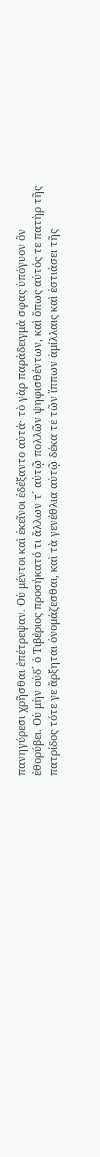πανηγύρεσι χρῆσθαι ἐπέτρεψαν. Οὐ μέντοι καὶ ἐκεῖνοι ἐδέξαντο αὐτά· τὸ γὰρ παράδειγμά σφας ὑπόγυον ὂν ἐθορύβει. Οὐ μὴν οὐδ´ ὁ Τιβέριος προσήκατό τι ἄλλων τ´ αὐτῷ πολλῶν ψηφισθέντων, καὶ ὅπως αὐτός τε πατὴρ τῆς πατρίδος τότε γε ἄρξηται ὀνομάζεσθαι, καὶ τὰ γενέθλια αὐτῷ δέκα τε τῶν ἵππων ἁμίλλαις καὶ ἑστιάσει τῆς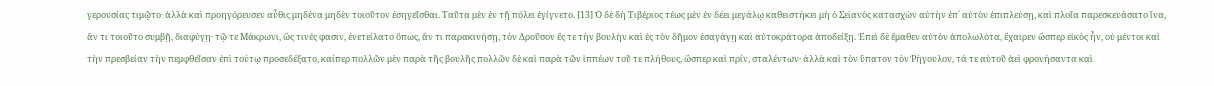γερουσίας τιμῷτο· ἀλλὰ καὶ προηγόρευσεν αὖθις μηδένα μηδὲν τοιοῦτον ἐσηγεῖσθαι. Ταῦτα μὲν ἐν τῇ πόλει ἐγίγνετο. [13] Ὁ δὲ δὴ Τιβέριος τέως μὲν ἐν δέει μεγάλῳ καθειστήκει μὴ ὁ Σεϊανὸς κατασχὼν αὐτὴν ἐπ´ αὐτὸν ἐπιπλεύσῃ, καὶ πλοῖα παρεσκευάσατο ἵνα, ἄν τι τοιοῦτο συμβῇ, διαφύγῃ· τῷ τε Μάκρωνι, ὥς τινές φασιν, ἐνετείλατο ὅπως, ἄν τι παρακινήσῃ, τὸν Δροῦσον ἔς τε τὴν βουλὴν καὶ ἐς τὸν δῆμον ἐσαγάγῃ καὶ αὐτοκράτορα ἀποδείξῃ. Ἐπεὶ δὲ ἔμαθεν αὐτὸν ἀπολωλότα, ἔχαιρεν ὥσπερ εἰκὸς ἦν, οὐ μέντοι καὶ τὴν πρεσβείαν τὴν πεμφθεῖσαν ἐπὶ τούτῳ προσεδέξατο, καίπερ πολλῶν μὲν παρὰ τῆς βουλῆς πολλῶν δὲ καὶ παρὰ τῶν ἱππέων τοῦ τε πλήθους, ὥσπερ καὶ πρίν, σταλέντων· ἀλλὰ καὶ τὸν ὕπατον τὸν Ῥήγουλον, τά τε αὐτοῦ ἀεὶ φρονήσαντα καὶ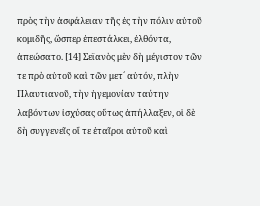πρὸς τὴν ἀσφάλειαν τῆς ἐς τὴν πόλιν αὐτοῦ κομιδῆς, ὥσπερ ἐπεστάλκει, ἐλθόντα, ἀπεώσατο. [14] Σεϊανὸς μὲν δὴ μέγιστον τῶν τε πρὸ αὐτοῦ καὶ τῶν μετ´ αὐτόν, πλὴν Πλαυτιανοῦ, τὴν ἡγεμονίαν ταύτην λαβόντων ἰσχύσας οὕτως ἀπήλλαξεν, οἱ δὲ δὴ συγγενεῖς οἵ τε ἑταῖροι αὐτοῦ καὶ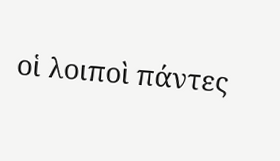οἱ λοιποὶ πάντες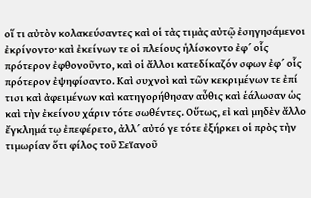οἵ τι αὐτὸν κολακεύσαντες καὶ οἱ τὰς τιμὰς αὐτῷ ἐσηγησάμενοι ἐκρίνοντο· καὶ ἐκείνων τε οἱ πλείους ἡλίσκοντο ἐφ´ οἷς πρότερον ἐφθονοῦντο, καὶ οἱ ἄλλοι κατεδίκαζόν σφων ἐφ´ οἷς πρότερον ἐψηφίσαντο. Καὶ συχνοὶ καὶ τῶν κεκριμένων τε ἐπί τισι καὶ ἀφειμένων καὶ κατηγορήθησαν αὖθις καὶ ἑάλωσαν ὡς καὶ τὴν ἐκείνου χάριν τότε σωθέντες. Οὕτως, εἰ καὶ μηδὲν ἄλλο ἔγκλημά τῳ ἐπεφέρετο, ἀλλ´ αὐτό γε τότε ἐξήρκει οἱ πρὸς τὴν τιμωρίαν ὅτι φίλος τοῦ Σεϊανοῦ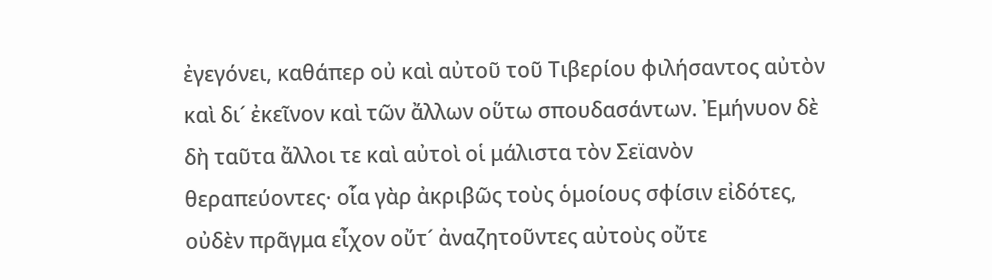ἐγεγόνει, καθάπερ οὐ καὶ αὐτοῦ τοῦ Τιβερίου φιλήσαντος αὐτὸν καὶ δι´ ἐκεῖνον καὶ τῶν ἄλλων οὕτω σπουδασάντων. Ἐμήνυον δὲ δὴ ταῦτα ἄλλοι τε καὶ αὐτοὶ οἱ μάλιστα τὸν Σεϊανὸν θεραπεύοντες· οἷα γὰρ ἀκριβῶς τοὺς ὁμοίους σφίσιν εἰδότες, οὐδὲν πρᾶγμα εἶχον οὔτ´ ἀναζητοῦντες αὐτοὺς οὔτε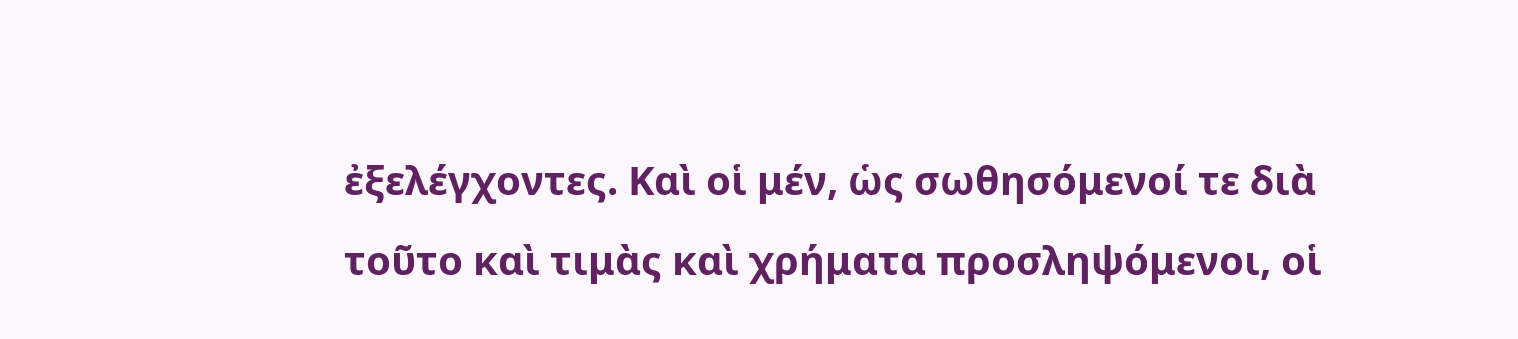ἐξελέγχοντες. Καὶ οἱ μέν, ὡς σωθησόμενοί τε διὰ τοῦτο καὶ τιμὰς καὶ χρήματα προσληψόμενοι, οἱ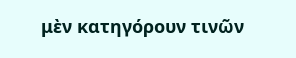μὲν κατηγόρουν τινῶν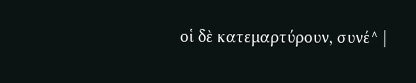οἱ δὲ κατεμαρτύρουν, συνέ^ |